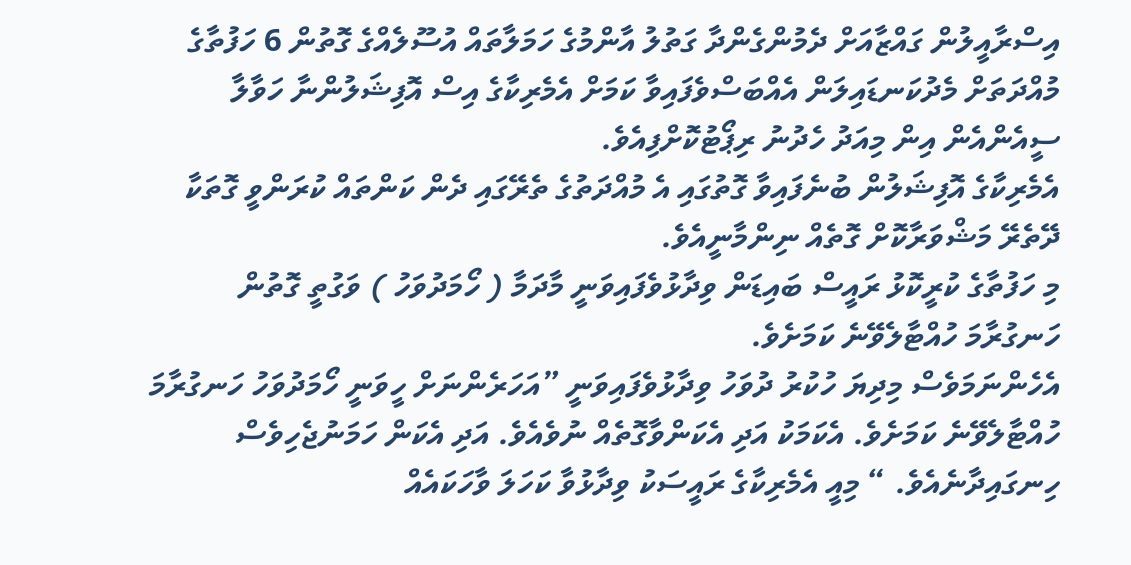އިސްރާއީލުން ގައްޒާއަށް ދެމުންގެންދާ ގަތުލު އާންމުގެ ހަމަލާތައް އުސޫލެއްގެ ގޮތުން 6 ހަފުތާގެ މުއްދަތަށް މެދުކަނޑައިލަން އެއްބަސްވެފައިވާ ކަމަށް އެމެރިކާގެ އިސް އޮފިޝަލުންނާ ހަވާލާ ސީއެންއެން އިން މިއަދު ހެދުނު ރިޕޯޓުކޮށްފިއެވެ.
އެމެރިކާގެ އޮފިޝަލުން ބުނެފައިވާ ގޮތުގައި އެ މުއްދަތުގެ ތެރޭގައި ދެން ކަންތައް ކުރަންވީ ގޮތަކާ ދޭތެރޭ މަޝްވަރާކޮށް ގޮތެއް ނިންމާނީއެވެ.
މި ހަފުތާގެ ކުރީކޮޅު ރައީސް ބައިޑަން ވިދާޅުވެފައިވަނީ މާދަމާ ( ހޯމަދުވަހު ) ވަގުތީ ގޮތުން ހަނގުރާމަ ހުއްޓާލެވޭނެ ކަމަށެވެ.
އެހެންނަމަވެސް މިދިޔަ ހުކުރު ދުވަހު ވިދާޅުވެފައިވަނީ ”އަހަރެންނަށް ހީވަނީ ހޯމަދުވަހު ހަނގުރާމަ ހުއްޓާލެވޭނެ ކަމަށެވެ. އެކަމަކު އަދި އެކަންވާގޮތެއް ނުވެއެވެ. އަދި އެކަން ހަމަނުޖެހިވެސް ހިނގައިދާނެއެވެ. “ މިއީ އެމެރިކާގެ ރައީސަކު ވިދާޅުވާ ކަހަލަ ވާހަކައެއް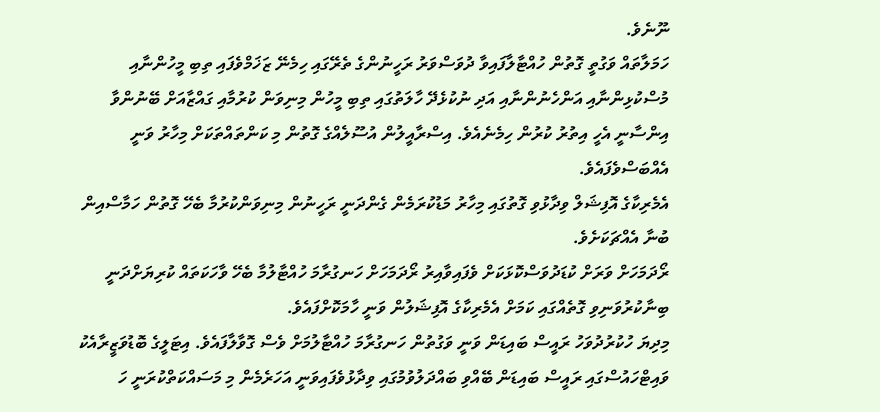ނޫނެވެ.
ހަމަލާތައް ވަގުތީ ގޮތުން ހުއްޓާލާފައިވާ ދުވަސްވަރު ރަހީނުންގެ ތެރޭގައި ހިމެނޭ ޒަޚަމްވެފައި ތިބި މީހުންނާއި މުސްކުޅިންނާއި އަންހެނުންނާއި އަދި ނުކުޅެދޭ ހާލަތުގައި ތިބި މީހުން މިނިވަން ކުރުމާއި ގައްޒާއަށް ބޭނުންވާ އިންސާނީ އެހީ އިތުރު ކުރުން ހިމެނެއެވެ. އިސްރާއީލުން އުސޫލެއްގެ ގޮތުން މި ކަންތައްތަކަށް މިހާރު ވަނީ އެއްބަސްވެފައެވެ.
އެމެރިކާގެ އޮފިޝަލް ވިދާޅުވި ގޮތުގައި މިހާރު މަޑުކުރަމެން ގެންދަނީ ރަހީނުން މިނިވަންކުރުމާ ބެހޭ ގޮތުން ހަމާސްއިން ބުނާ އެއްޗަކަށެވެ.
ރޯދަމަހަށް ވަރަށް ކުޑަދުވަސްކޮޅަކަށް ވެފައިވާއިރު ރޯދަމަހަށް ހަނގުރާމަ ހުއްޓާލުމާ ބެހޭ ވާހަކަތައް ކުރިޔަށްދަނީ ބިނާކުރުވަނިވި ގޮތެއްގައި ކަމަށް އެމެރިކާގެ އޮފިޝަލުން ވަނީ ހާމަކޮށްފައެވެ.
މިދިޔަ ހުކުރުދުވަހު ރައީސް ބައިޑަން ވަނީ ވަގުތުން ހަނގުރާމަ ހުއްޓާލުމަށް ވެސް ގޮވާލާފައެވެ. އިޓަލީގެ ބޮޑުވަޒީރާއެކު ވައިޓްހައުސްގައި ރައީސް ބައިޑަން ބޭއްވި ބައްދަލުވުމުގައި ވިދާޅުވެފައިވަނީ އަހަރެމެން މި މަސައްކަތްކުރަނީ ހަ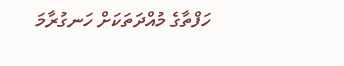ހަފްތާގެ މުއްދަތަކަށް ހަނގުރާމަ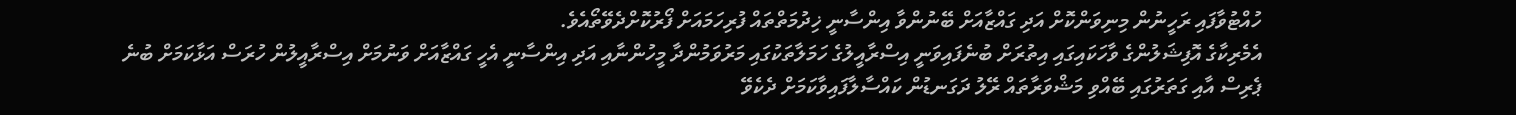ހުއްޓުވާފައި ރަހީނުން މިނިވަންކޮށް އަދި ގައްޒާއަށް ބޭނުންވާ އިންސާނީ ޚިދުމަތްތައް ފުރިހަމައަށް ފޯރުކޮށްދެވޭތޯއެވެ.
އެމެރިކާގެ އޮފިޝަލުންގެ ވާހަކައިގައި އިތުރަށް ބުނެފައިވަނީ އިސްރާއީލުގެ ހަމަލާތަކުގައި މަރުވަމުންދާ މީހުންނާއި އަދި އިންސާނީ އެހީ ގައްޒާއަށް ވަނުމަށް އިސްރާއީލުން ހުރަސް އަޅާކަމަށް ބުނެ ޕެރިސް އާއި ގަތަރުގައި ބޭއްވި މަޝްވަރާތައް ރޭލު ދަގަނޑުން ކައްސާލާފައިވާކަމަށް ދެކެވޭ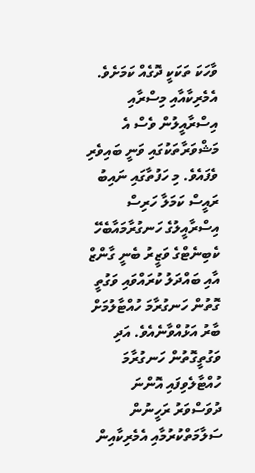ވާހަކަ ތަކަކީ ދޮގެއް ކަމަށެވެ. އެމެރިކާއާއި މިސްރާއި އިސްރާއީލުން ވެސް އެ މަޝްވަރާތަކުގައި ވަނީ ބައިވެރި ވެފައެވެ. މި ހަފުތާގައި ނައިބު ރައީސް ކަމަލާ ހަރިސް އިސްރާއީލުގެ ހަނގުރާމައާބެހޭ ކެބިނެޓްގެ ވަޒީރު ބެނީ ގާންޒް އާއި ބައްދަލު ކުރައްވައި ވަގުތީ ގޮތުން ހަނގުރާމަ ހުއްޓާލުމަށް ބާރު އަޅުއްވާނެއެވެ. އަދި ވަގުތީގޮތުން ހަނގުރާމަ ހުއްޓާލެވިފައި އޮންނަ ދުވަސްވަރު ރަހީނުން ސަލާމަތްކުރުމާއި އެމެރިކާއިން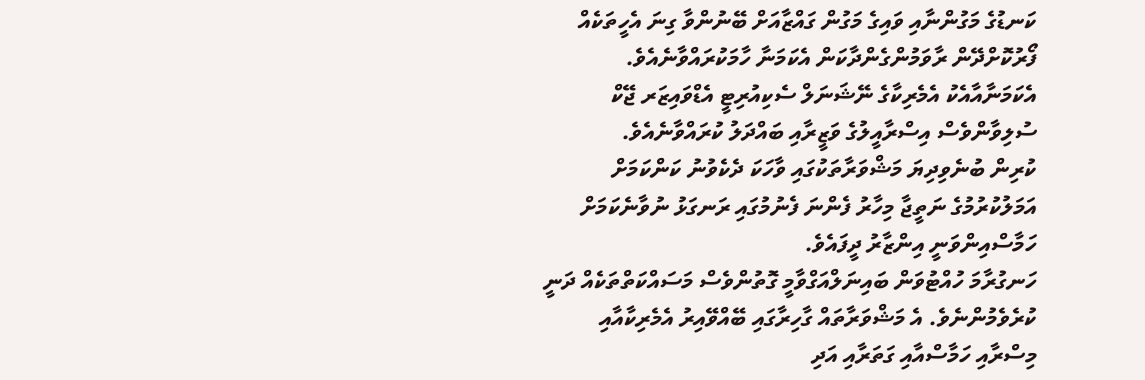ކަނޑުގެ މަގުންނާއި ވައިގެ މަގުން ގައްޒާއަށް ބޭނުންވާ ގިނަ އެހީތަކެއް ފޯރުކޮށްދޭން ރާވަމުންގެންދާކަން އެކަމަނާ ހާމަކުރައްވާނެއެވެ.
އެކަމަނާއާއެކު އެމެރިކާގެ ނޭޝަނަލް ސެކިއުރިޓީ އެޑްވައިޒަރ ޖޭކް ސުލިވާންވެސް އިސްރާއީލުގެ ވަޒީރާއި ބައްދަލު ކުރައްވާނެއެވެ.
ކުރިން ބުނެވިދިޔަ މަޝްވަރާތަކުގައި ވާހަކަ ދެކެވުނު ކަންކަމަށް އަމަލުކުރުމުގެ ނަތީޖާ މިހާރު ފެންނަ ފެނުމުގައި ރަނގަޅު ނުވާނެކަމަށް ހަމާސްއިންވަނީ އިންޒާރު ދީފައެވެ.
ހަނގުރާމަ ހުއްޓުވަން ބައިނަލްއަގްވާމީ ގޮތުންވެސް މަސައްކަތްތަކެއް ދަނީ ކުރެވެމުންނެވެ. އެ މަޝްވަރާތައް ގާހިރާގައި ބޭއްވޭއިރު އެމެރިކާއާއި މިސްރާއި ހަމާސްއާއި ގަތަރާއި އަދި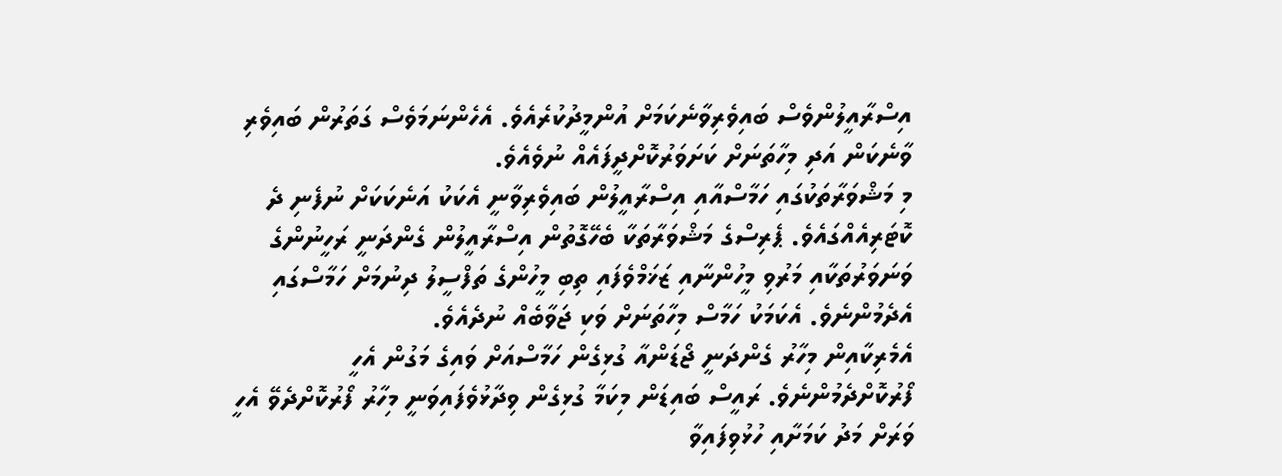އިސްރާއީލުންވެސް ބައިވެރިވާނެކަމަށް އުންމީދުކުރެއެވެ. އެހެންނަމަވެސް ގަތަރުން ބައިވެރި ވާނެކަން އަދި މިހާތަނަށް ކަށަވަރުކޮށްދީފައެއް ނުވެއެވެ.
މި މަޝްވަރާތަކުގައި ހަމާސްއާއި އިސްރާއީލުން ބައިވެރިވާނީ އެކަކު އަނެކަކަށް ނުފެނި ދެ ކޮޓަރިއެއްގައެވެ. ޕެރިސްގެ މަޝްވަރާތަކާ ބެހޭގޮތުން އިސްރާއީލުން ގެންދަނީ ރަހީނުންގެ ވަނަވަރުތަކާއި މަރުވި މީހުންނާއި ޒަޚަމްވެފައި ތިބި މީހުންގެ ތަފްސީލު ދިނުމަށް ހަމާސްގައި އެދެމުންނެވެ. އެކަމަކު ހަމާސް މިހާތަނަށް ވަކި ޖަވާބެއް ނުދެއެވެ.
އެމެރިކާއިން މިހާރު ގެންދަނީ ޖޯޑަންއާ ގުޅިގެން ހަމާސްއަށް ވައިގެ މަގުން އެހީ ފޯރުކޮށްދެމުންނެވެ. ރައީސް ބައިޑަން މިކަމާ ގުޅިގެން ވިދާޅުވެފައިވަނީ މިހާރު ފޯރުކޮށްދެވޭ އެހީ ވަރަށް މަދު ކަމަށާއި ހުޅުވިފައިވާ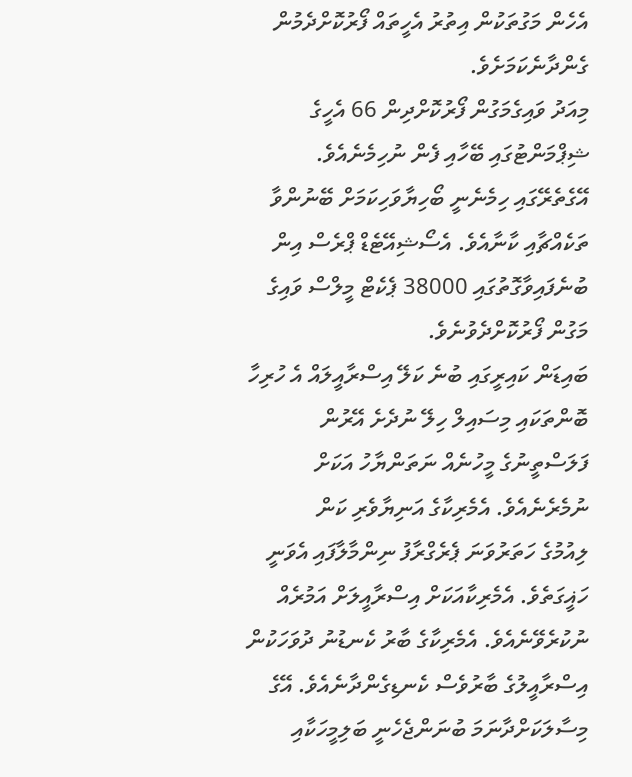އެހެން މަގުތަކުން އިތުރު އެހީތައް ފޯރުކޮށްދެމުން ގެންދާނެކަމަށެވެ.
މިއަދު ވައިގެމަގުން ފޯރުކޮށްދިން 66 އެހީގެ ޝިޕްމަންޓުގައި ބޭހާއި ފެން ނުހިމެނެއެވެ. އޭގެތެރޭގައި ހިމެނެނީ ބޯހިޔާވަހިކަމަށް ބޭނުންވާ ތަކެއްޗާއި ކާނާއެވެ. އެސޯޝިއޭޓެޑް ޕްރެސް އިން ބުނެފައިވާގޮތުގައި 38000 ޕެކެޓް މީލްސް ވައިގެ މަގުން ފޯރުކޮށްދެވުނެވެ.
ބައިޑަން ކައިރީގައި ބުނެ ކަލޭ އިސްރާއީލައް އެ ހުރިހާ ބޮންތަކައި މިސައިލް ހިލޭ ނުދެށެ އޭރުން ފަލަސްތީނުގެ މީހުނެއް ނަތަންޔާހު އަކަށް ނުމެރެނެއެވެ. އެމެރިކާގެ އަނިޔާވެރި ކަން
ލިއުމުގެ ހަތަރުވަނަ ޕެރެގްރާފު ނިންމާލާފައި އެވަނީ ހަޣީގަތެވެ. އެމެރިކާއަކަށް އިސްރާއީލަށް އަމުރެއް ނުކުރެވޭނެއެވެ. އެމެރިކާގެ ބާރު ކެނޑުނު ދުވަހަކުން އިސްރާއީލުގެ ބާރުވެސް ކެނޑިގެންދާނެއެވެ. އޭގެ މިސާލަކަށްދާނަމަ ބުނަންޖެހެނީ ބަލިމީހަކާއި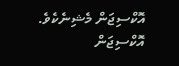އޮކްސިޖަން މެޝިނެކެވެ. އޮކްސިޖަން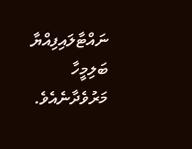ނައްޓާލައިފިއްޔާ ބަލިމީހާ މަރުވެދާނެއެވެ.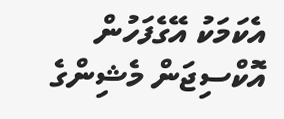އެކަމަކު އޭގެފަހުން އޮކްސިޖަން މެޝިންގެ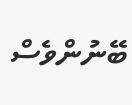ބޭނުންވެސް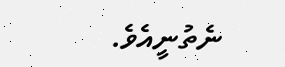ނެތުނީއެވެ.